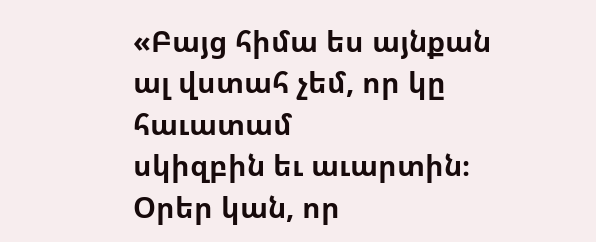«Բայց հիմա ես այնքան ալ վստահ չեմ, որ կը հաւատամ
սկիզբին եւ աւարտին։ Օրեր կան, որ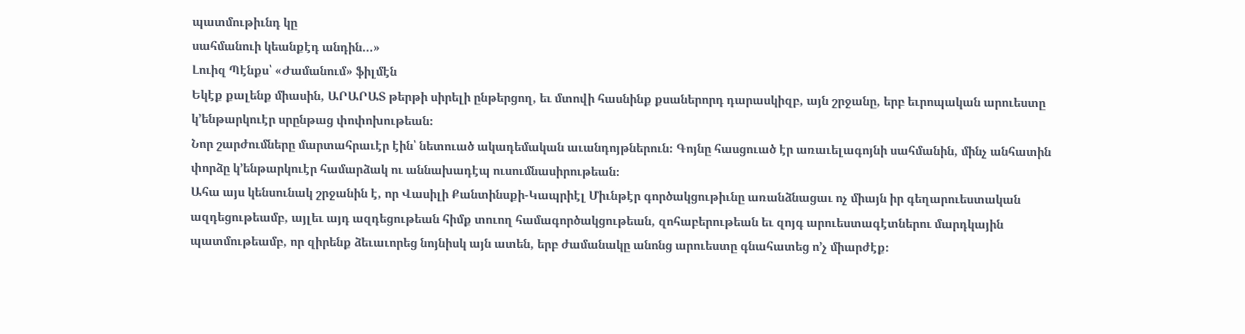պատմութիւնդ կը
սահմանուի կեանքէդ անդին…»
Լուիզ Պէնքս՝ «Ժամանում» ֆիլմէն
Եկէք քալենք միասին, ԱՐԱՐԱՏ թերթի սիրելի ընթերցող, եւ մտովի հասնինք քսաներորդ դարասկիզբ, այն շրջանը, երբ եւրոպական արուեստը կ’ենթարկուէր սրընթաց փոփոխութեան։
Նոր շարժումները մարտահրաւէր էին՝ նետուած ակադեմական աւանդոյթներուն։ Գոյնը հասցուած էր առաւելագոյնի սահմանին, մինչ անհատին փորձը կ’ենթարկուէր համարձակ ու աննախադէպ ուսումնասիրութեան։
Ահա այս կենսունակ շրջանին է, որ Վասիլի Քանտինսքի-Կապրիէլ Միւնթէր գործակցութիւնը առանձնացաւ ոչ միայն իր գեղարուեստական ազդեցութեամբ, այլեւ այդ ազդեցութեան հիմք տուող համագործակցութեան, զոհաբերութեան եւ զոյգ արուեստագէտներու մարդկային պատմութեամբ, որ զիրենք ձեւաւորեց նոյնիսկ այն ատեն, երբ ժամանակը անոնց արուեստը գնահատեց ո’չ միարժէք։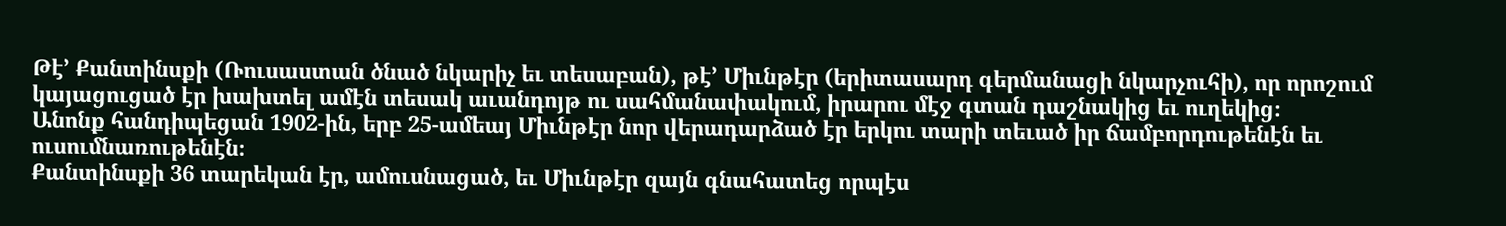Թէ’ Քանտինսքի (Ռուսաստան ծնած նկարիչ եւ տեսաբան), թէ’ Միւնթէր (երիտասարդ գերմանացի նկարչուհի), որ որոշում կայացուցած էր խախտել ամէն տեսակ աւանդոյթ ու սահմանափակում, իրարու մէջ գտան դաշնակից եւ ուղեկից։
Անոնք հանդիպեցան 1902-ին, երբ 25-ամեայ Միւնթէր նոր վերադարձած էր երկու տարի տեւած իր ճամբորդութենէն եւ ուսումնառութենէն։
Քանտինսքի 36 տարեկան էր, ամուսնացած, եւ Միւնթէր զայն գնահատեց որպէս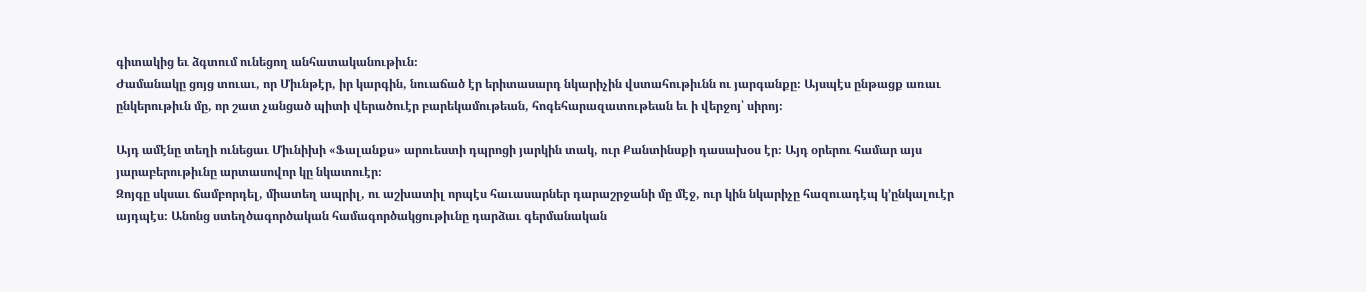գիտակից եւ ձգտում ունեցող անհատականութիւն։
Ժամանակը ցոյց տուաւ, որ Միւնթէր, իր կարգին, նուաճած էր երիտասարդ նկարիչին վստահութիւնն ու յարգանքը։ Այսպէս ընթացք առաւ ընկերութիւն մը, որ շատ չանցած պիտի վերածուէր բարեկամութեան, հոգեհարազատութեան եւ ի վերջոյ՝ սիրոյ։

Այդ ամէնը տեղի ունեցաւ Միւնիխի «Ֆալանքս» արուեստի դպրոցի յարկին տակ, ուր Քանտինսքի դասախօս էր։ Այդ օրերու համար այս յարաբերութիւնը արտասովոր կը նկատուէր։
Զոյգը սկսաւ ճամբորդել, միատեղ ապրիլ, ու աշխատիլ որպէս հաւասարներ դարաշրջանի մը մէջ, ուր կին նկարիչը հազուադէպ կ’ընկալուէր այդպէս։ Անոնց ստեղծագործական համագործակցութիւնը դարձաւ գերմանական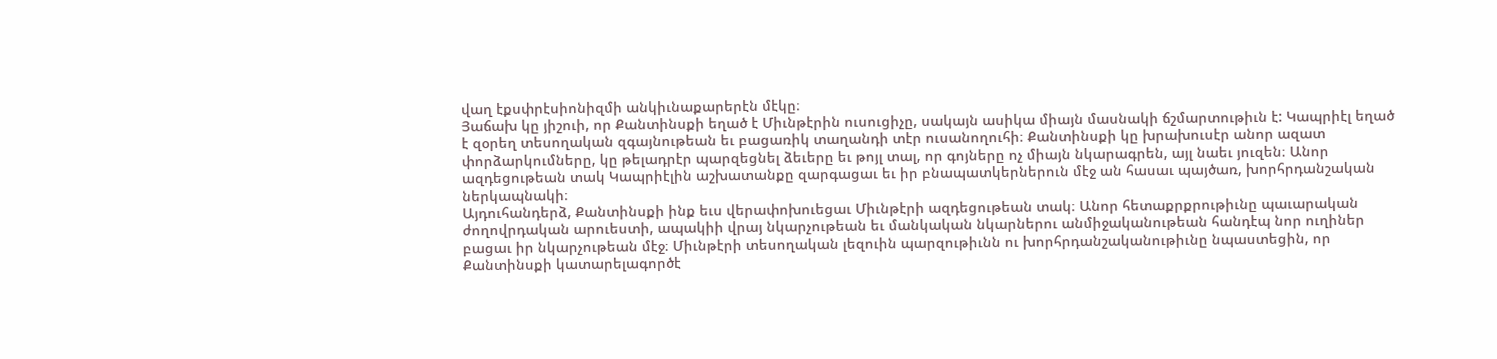վաղ էքսփրէսիոնիզմի անկիւնաքարերէն մէկը։
Յաճախ կը յիշուի, որ Քանտինսքի եղած է Միւնթէրին ուսուցիչը, սակայն ասիկա միայն մասնակի ճշմարտութիւն է: Կապրիէլ եղած է զօրեղ տեսողական զգայնութեան եւ բացառիկ տաղանդի տէր ուսանողուհի։ Քանտինսքի կը խրախուսէր անոր ազատ փորձարկումները, կը թելադրէր պարզեցնել ձեւերը եւ թոյլ տալ, որ գոյները ոչ միայն նկարագրեն, այլ նաեւ յուզեն։ Անոր ազդեցութեան տակ Կապրիէլին աշխատանքը զարգացաւ եւ իր բնապատկերներուն մէջ ան հասաւ պայծառ, խորհրդանշական ներկապնակի։
Այդուհանդերձ, Քանտինսքի ինք եւս վերափոխուեցաւ Միւնթէրի ազդեցութեան տակ։ Անոր հետաքրքրութիւնը պաւարական ժողովրդական արուեստի, ապակիի վրայ նկարչութեան եւ մանկական նկարներու անմիջականութեան հանդէպ նոր ուղիներ բացաւ իր նկարչութեան մէջ։ Միւնթէրի տեսողական լեզուին պարզութիւնն ու խորհրդանշականութիւնը նպաստեցին, որ Քանտինսքի կատարելագործէ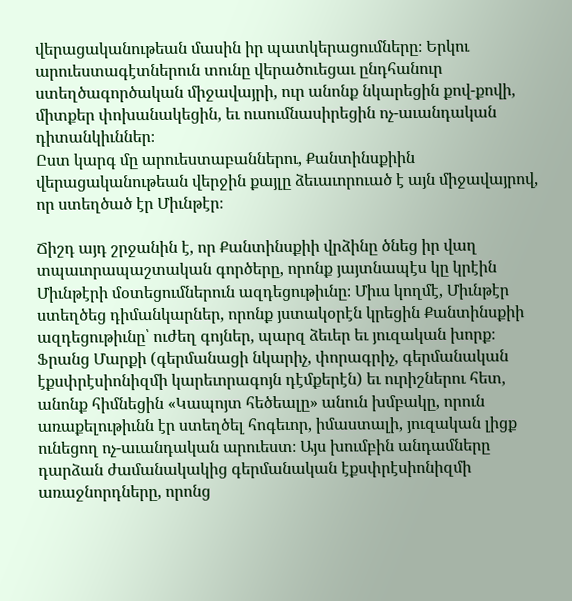վերացականութեան մասին իր պատկերացումները։ Երկու արուեստագէտներուն տունը վերածուեցաւ ընդհանուր ստեղծագործական միջավայրի, ուր անոնք նկարեցին քով-քովի, միտքեր փոխանակեցին, եւ ուսումնասիրեցին ոչ-աւանդական դիտանկիւններ։
Ըստ կարգ մը արուեստաբաններու, Քանտինսքիին վերացականութեան վերջին քայլը ձեւաւորուած է այն միջավայրով, որ ստեղծած էր Միւնթէր։

Ճիշդ այդ շրջանին է, որ Քանտինսքիի վրձինը ծնեց իր վաղ տպաւորապաշտական գործերը, որոնք յայտնապէս կը կրէին Միւնթէրի մօտեցումներուն ազդեցութիւնը։ Միւս կողմէ, Միւնթէր ստեղծեց դիմանկարներ, որոնք յստակօրէն կրեցին Քանտինսքիի ազդեցութիւնը՝ ուժեղ գոյներ, պարզ ձեւեր եւ յուզական խորք։
Ֆրանց Մարքի (գերմանացի նկարիչ, փորագրիչ, գերմանական էքսփրէսիոնիզմի կարեւորագոյն դէմքերէն) եւ ուրիշներու հետ, անոնք հիմնեցին «Կապոյտ հեծեալը» անուն խմբակը, որուն առաքելութիւնն էր ստեղծել հոգեւոր, իմաստալի, յուզական լիցք ունեցող ոչ-աւանդական արուեստ։ Այս խումբին անդամները դարձան ժամանակակից գերմանական էքսփրէսիոնիզմի առաջնորդները, որոնց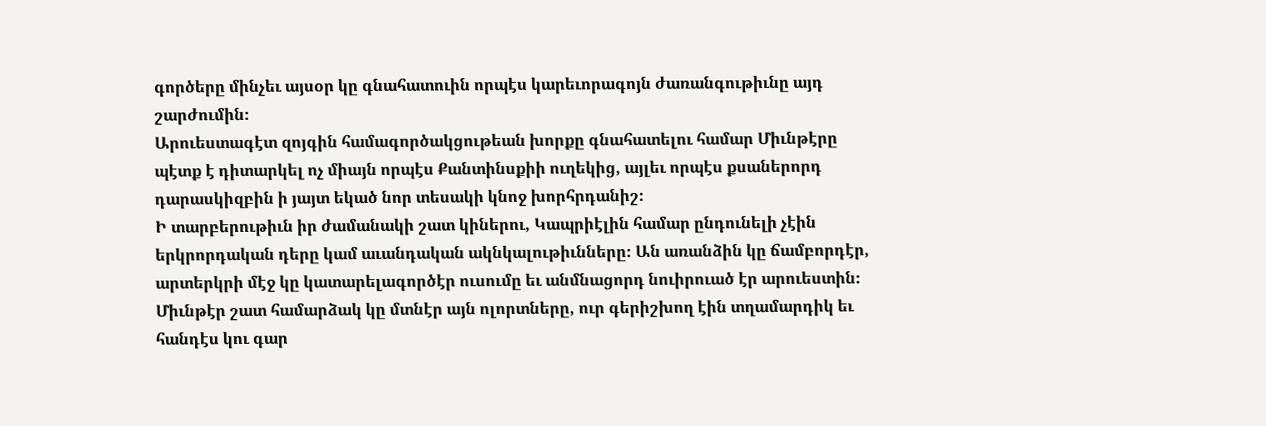գործերը մինչեւ այսօր կը գնահատուին որպէս կարեւորագոյն ժառանգութիւնը այդ շարժումին։
Արուեստագէտ զոյգին համագործակցութեան խորքը գնահատելու համար Միւնթէրը պէտք է դիտարկել ոչ միայն որպէս Քանտինսքիի ուղեկից, այլեւ որպէս քսաներորդ դարասկիզբին ի յայտ եկած նոր տեսակի կնոջ խորհրդանիշ։
Ի տարբերութիւն իր ժամանակի շատ կիներու, Կապրիէլին համար ընդունելի չէին երկրորդական դերը կամ աւանդական ակնկալութիւնները։ Ան առանձին կը ճամբորդէր, արտերկրի մէջ կը կատարելագործէր ուսումը եւ անմնացորդ նուիրուած էր արուեստին։
Միւնթէր շատ համարձակ կը մտնէր այն ոլորտները, ուր գերիշխող էին տղամարդիկ եւ հանդէս կու գար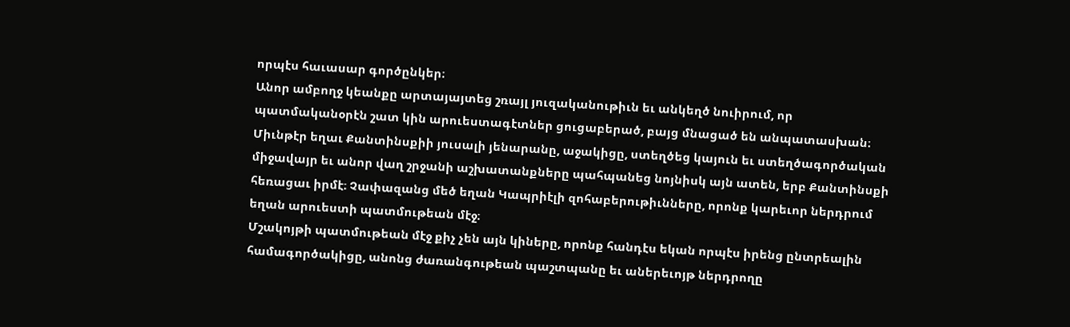որպէս հաւասար գործընկեր։
Անոր ամբողջ կեանքը արտայայտեց շռայլ յուզականութիւն եւ անկեղծ նուիրում, որ պատմականօրէն շատ կին արուեստագէտներ ցուցաբերած, բայց մնացած են անպատասխան։ Միւնթէր եղաւ Քանտինսքիի յուսալի յենարանը, աջակիցը, ստեղծեց կայուն եւ ստեղծագործական միջավայր եւ անոր վաղ շրջանի աշխատանքները պահպանեց նոյնիսկ այն ատեն, երբ Քանտինսքի հեռացաւ իրմէ։ Չափազանց մեծ եղան Կապրիէլի զոհաբերութիւնները, որոնք կարեւոր ներդրում եղան արուեստի պատմութեան մէջ։
Մշակոյթի պատմութեան մէջ քիչ չեն այն կիները, որոնք հանդէս եկան որպէս իրենց ընտրեալին համագործակիցը, անոնց ժառանգութեան պաշտպանը եւ աներեւոյթ ներդրողը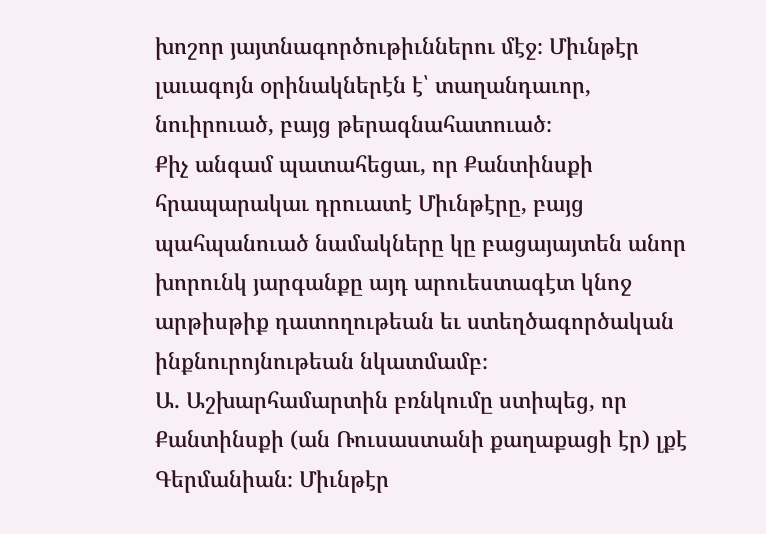խոշոր յայտնագործութիւններու մէջ։ Միւնթէր լաւագոյն օրինակներէն է՝ տաղանդաւոր, նուիրուած, բայց թերագնահատուած։
Քիչ անգամ պատահեցաւ, որ Քանտինսքի հրապարակաւ դրուատէ Միւնթէրը, բայց պահպանուած նամակները կը բացայայտեն անոր խորունկ յարգանքը այդ արուեստագէտ կնոջ արթիսթիք դատողութեան եւ ստեղծագործական ինքնուրոյնութեան նկատմամբ։
Ա. Աշխարհամարտին բռնկումը ստիպեց, որ Քանտինսքի (ան Ռուսաստանի քաղաքացի էր) լքէ Գերմանիան։ Միւնթէր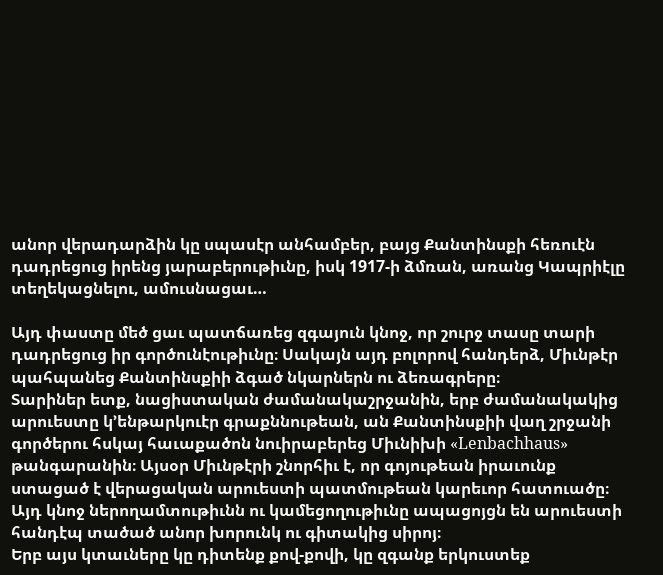անոր վերադարձին կը սպասէր անհամբեր, բայց Քանտինսքի հեռուէն դադրեցուց իրենց յարաբերութիւնը, իսկ 1917-ի ձմռան, առանց Կապրիէլը տեղեկացնելու, ամուսնացաւ…

Այդ փաստը մեծ ցաւ պատճառեց զգայուն կնոջ, որ շուրջ տասը տարի դադրեցուց իր գործունէութիւնը։ Սակայն այդ բոլորով հանդերձ, Միւնթէր պահպանեց Քանտինսքիի ձգած նկարներն ու ձեռագրերը։
Տարիներ ետք, նացիստական ժամանակաշրջանին, երբ ժամանակակից արուեստը կ’ենթարկուէր գրաքննութեան, ան Քանտինսքիի վաղ շրջանի գործերու հսկայ հաւաքածոն նուիրաբերեց Միւնիխի «Lenbachhaus» թանգարանին։ Այսօր Միւնթէրի շնորհիւ է, որ գոյութեան իրաւունք ստացած է վերացական արուեստի պատմութեան կարեւոր հատուածը։ Այդ կնոջ ներողամտութիւնն ու կամեցողութիւնը ապացոյցն են արուեստի հանդէպ տածած անոր խորունկ ու գիտակից սիրոյ։
Երբ այս կտաւները կը դիտենք քով-քովի, կը զգանք երկուստեք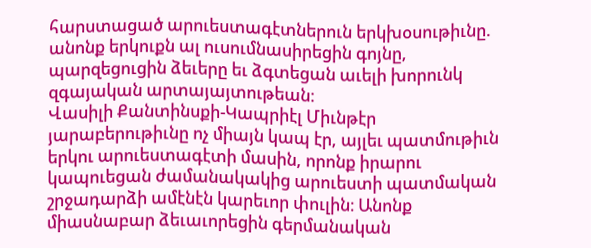հարստացած արուեստագէտներուն երկխօսութիւնը. անոնք երկուքն ալ ուսումնասիրեցին գոյնը, պարզեցուցին ձեւերը եւ ձգտեցան աւելի խորունկ զգայական արտայայտութեան։
Վասիլի Քանտինսքի-Կապրիէլ Միւնթէր յարաբերութիւնը ոչ միայն կապ էր, այլեւ պատմութիւն երկու արուեստագէտի մասին, որոնք իրարու կապուեցան ժամանակակից արուեստի պատմական շրջադարձի ամէնէն կարեւոր փուլին։ Անոնք միասնաբար ձեւաւորեցին գերմանական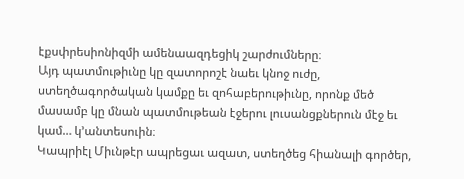էքսփրեսիոնիզմի ամենաազդեցիկ շարժումները։
Այդ պատմութիւնը կը զատորոշէ նաեւ կնոջ ուժը, ստեղծագործական կամքը եւ զոհաբերութիւնը, որոնք մեծ մասամբ կը մնան պատմութեան էջերու լուսանցքներուն մէջ եւ կամ… կ’անտեսուին։
Կապրիէլ Միւնթէր ապրեցաւ ազատ, ստեղծեց հիանալի գործեր,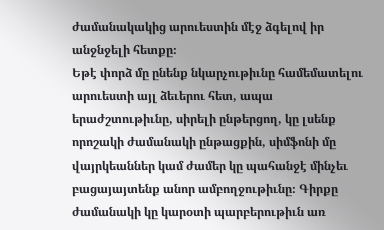ժամանակակից արուեստին մէջ ձգելով իր անջնջելի հետքը։
Եթէ փորձ մը ընենք նկարչութիւնը համեմատելու արուեստի այլ ձեւերու հետ, ապա երաժշտութիւնը, սիրելի ընթերցող, կը լսենք որոշակի ժամանակի ընթացքին, սիմֆոնի մը վայրկեաններ կամ ժամեր կը պահանջէ մինչեւ բացայայտենք անոր ամբողջութիւնը։ Գիրքը ժամանակի կը կարօտի պարբերութիւն առ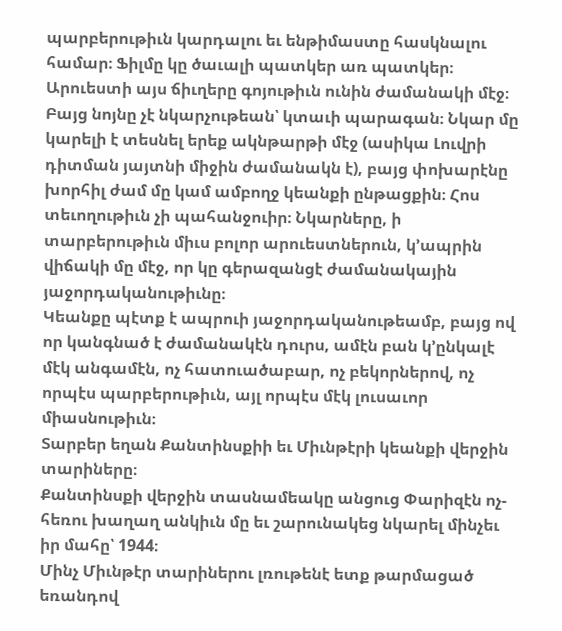պարբերութիւն կարդալու եւ ենթիմաստը հասկնալու համար։ Ֆիլմը կը ծաւալի պատկեր առ պատկեր։ Արուեստի այս ճիւղերը գոյութիւն ունին ժամանակի մէջ։ Բայց նոյնը չէ նկարչութեան՝ կտաւի պարագան։ Նկար մը կարելի է տեսնել երեք ակնթարթի մէջ (ասիկա Լուվրի դիտման յայտնի միջին ժամանակն է), բայց փոխարէնը խորհիլ ժամ մը կամ ամբողջ կեանքի ընթացքին։ Հոս տեւողութիւն չի պահանջուիր։ Նկարները, ի տարբերութիւն միւս բոլոր արուեստներուն, կ’ապրին վիճակի մը մէջ, որ կը գերազանցէ ժամանակային յաջորդականութիւնը։
Կեանքը պէտք է ապրուի յաջորդականութեամբ, բայց ով որ կանգնած է ժամանակէն դուրս, ամէն բան կ’ընկալէ մէկ անգամէն, ոչ հատուածաբար, ոչ բեկորներով, ոչ որպէս պարբերութիւն, այլ որպէս մէկ լուսաւոր միասնութիւն։
Տարբեր եղան Քանտինսքիի եւ Միւնթէրի կեանքի վերջին տարիները։
Քանտինսքի վերջին տասնամեակը անցուց Փարիզէն ոչ-հեռու խաղաղ անկիւն մը եւ շարունակեց նկարել մինչեւ իր մահը՝ 1944։
Մինչ Միւնթէր տարիներու լռութենէ ետք թարմացած եռանդով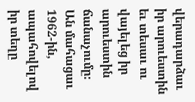վերադարձաւ իր արուեստին եւ տեսաւ ու վայելեց իր արուեստին ճանաչումը։ Ան մահացաւ 1962-ին, ապահովելով իր տեղը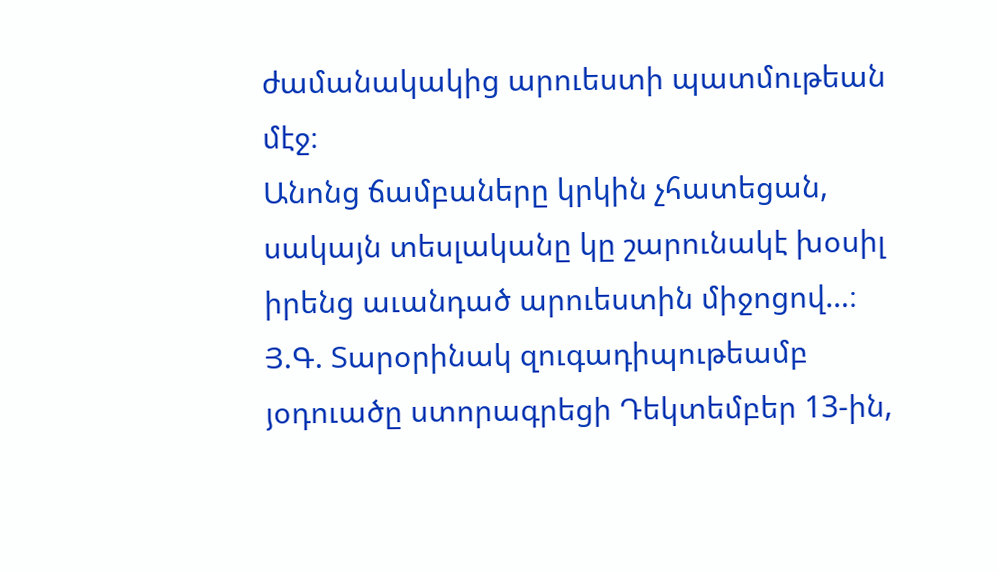ժամանակակից արուեստի պատմութեան մէջ։
Անոնց ճամբաները կրկին չհատեցան, սակայն տեսլականը կը շարունակէ խօսիլ իրենց աւանդած արուեստին միջոցով…։
Յ.Գ. Տարօրինակ զուգադիպութեամբ յօդուածը ստորագրեցի Դեկտեմբեր 13-ին,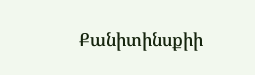Քանիտինսքիի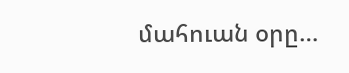մահուան օրը…